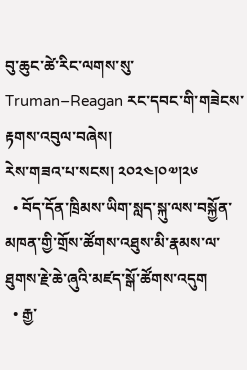བུ་ཆུང་ཚེ་རིང་ལགས་སུ་ Truman–Reagan རང་དབང་གི་གཟེངས་རྟགས་འབུལ་བཞེས།
རེས་གཟའ་པ་སངས། ༢༠༢༤།༠༧།༢༦
  • བོད་དོན་ཁྲིམས་ཡིག་སླད་སྐུ་ལས་བསྐྱོན་མཁན་གྱི་གྲོས་ཚོགས་འཐུས་མི་རྣམས་ལ་ཐུགས་རྗེ་ཆེ་ཞུའི་མཛད་སྒོ་ཚོགས་འདུག
  • རྒྱ་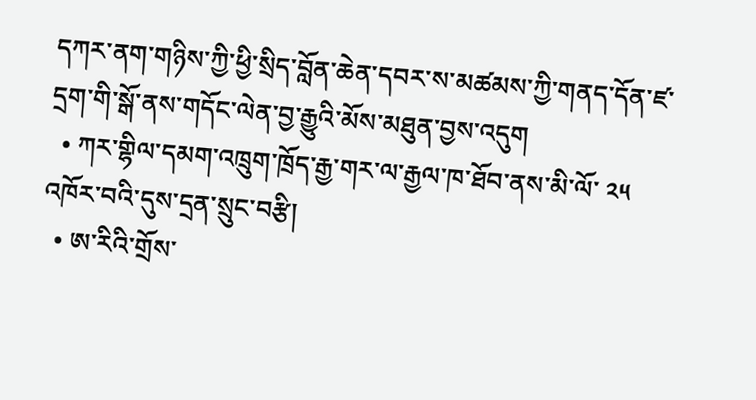དཀར་ནག་གཉིས་ཀྱི་ཕྱི་སྲིད་བློན་ཆེན་དབར་ས་མཚམས་ཀྱི་གནད་དོན་ཛ་དྲག་གི་སྒོ་ནས་གདོང་ལེན་བྱ་རྒྱུའི་མོས་མཐུན་བྱས་འདུག
  • ཀར་གྷིལ་དམག་འཁྲུག་ཁྲོད་རྒྱ་གར་ལ་རྒྱལ་ཁ་ཐོབ་ནས་མི་ལོ་ ༢༥ འཁོར་བའི་དུས་དྲན་སྲུང་བརྩི།
  • ཨ་རིའི་གྲོས་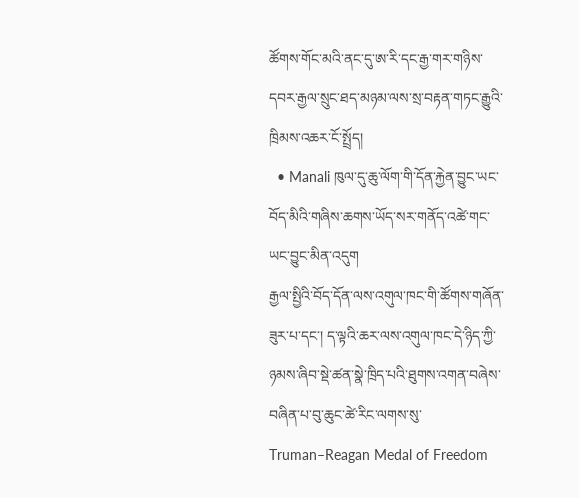ཚོགས་གོང་མའི་ནང་དུ་ཨ་རི་དང་རྒྱ་གར་གཉིས་དབར་རྒྱལ་སྲུང་ཐད་མཉམ་ལས་སྲ་བརྟན་གཏང་རྒྱུའི་ཁྲིམས་འཆར་ངོ་སྤྲོད།
  • Manali ཁུལ་དུ་ཆུ་ལོག་གི་དོན་རྐྱེན་བྱུང་ཡང་བོད་མིའི་གཞིས་ཆགས་ཡོད་སར་གནོད་འཚེ་གང་ཡང་བྱུང་མིན་འདུག
རྒྱལ་སྤྱིའི་བོད་དོན་ལས་འགུལ་ཁང་གི་ཚོགས་གཞོན་ཟུར་པ་དང་། ད་ལྟའི་ཆར་ལས་འགུལ་ཁང་དེ་ཉིད་ཀྱི་ཉམས་ཞིབ་སྡེ་ཚན་སྣེ་ཁྲིད་པའི་ཐུགས་འགན་བཞེས་བཞིན་པ་བུ་ཆུང་ཚེ་རིང་ལགས་སུ་ Truman–Reagan Medal of Freedom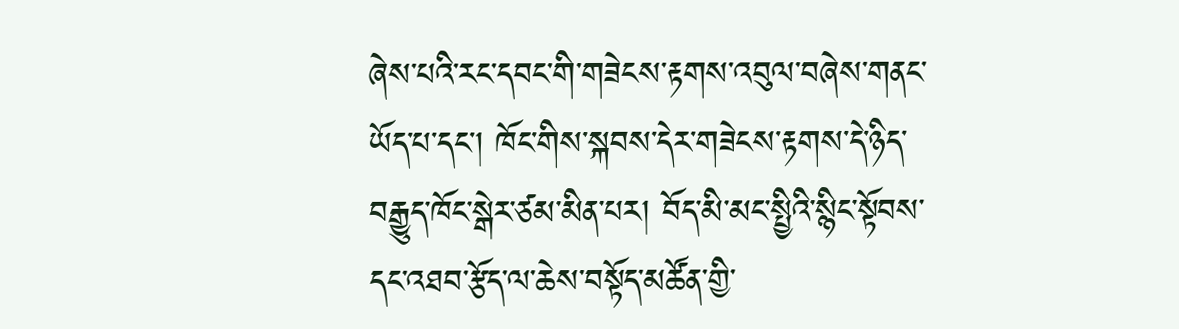ཞེས་པའི་རང་དབང་གི་གཟེངས་རྟགས་འབུལ་བཞེས་གནང་ཡོད་པ་དང་། ཁོང་གིས་སྐབས་དེར་གཟེངས་རྟགས་དེ་ཉིད་བརྒྱུད་ཁོང་སྒེར་ཙམ་མིན་པར། བོད་མི་མང་སྤྱིའི་སྙིང་སྟོབས་དང་འཐབ་རྩོད་ལ་ཆེས་བསྟོད་མཚོན་གྱི་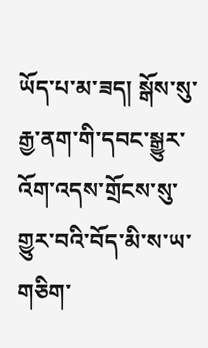ཡོད་པ་མ་ཟད། སྒོས་སུ་རྒྱ་ནག་གི་དབང་སྒྱུར་འོག་འདས་གྲོངས་སུ་གྱུར་བའི་བོད་མི་ས་ཡ་གཅིག་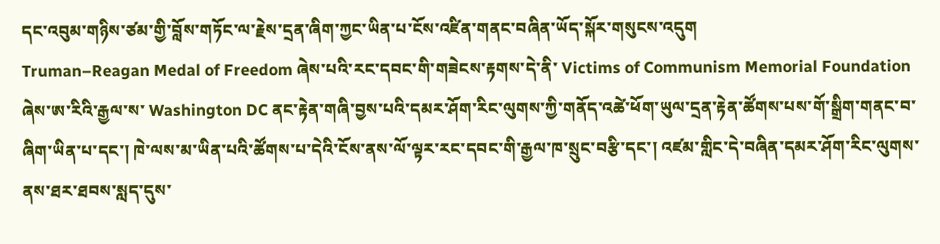དང་འབུམ་གཉིས་ཙམ་གྱི་བློས་གཏོང་ལ་རྗེས་དྲན་ཞིག་ཀྱང་ཡིན་པ་ངོས་འཛིན་གནང་བཞིན་ཡོད་སྐོར་གསུངས་འདུག
Truman–Reagan Medal of Freedom ཞེས་པའི་རང་དབང་གི་གཟེངས་རྟགས་དེ་ནི་ Victims of Communism Memorial Foundation ཞེས་ཨ་རིའི་རྒྱལ་ས་ Washington DC ནང་རྟེན་གཞི་བྱས་པའི་དམར་ཤོག་རིང་ལུགས་ཀྱི་གནོད་འཚེ་ཕོག་ཡུལ་དྲན་རྟེན་ཚོགས་པས་གོ་སྒྲིག་གནང་བ་ཞིག་ཡིན་པ་དང་། ཁེ་ལས་མ་ཡིན་པའི་ཚོགས་པ་དེའི་ངོས་ནས་ལོ་ལྟར་རང་དབང་གི་རྒྱལ་ཁ་སྲུང་བརྩི་དང་། འཛམ་གླིང་དེ་བཞིན་དམར་ཤོག་རིང་ལུགས་ནས་ཐར་ཐབས་སླད་དུས་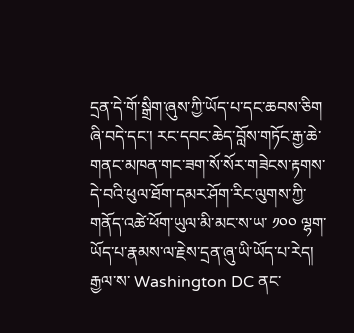དྲན་དེ་གོ་སྒྲིག་ཞུས་ཀྱི་ཡོད་པ་དང་ཆབས་ཅིག ཞི་བདེ་དང་། རང་དབང་ཆེད་བློས་གཏོང་རྒྱ་ཆེ་གནང་མཁན་གང་ཟག་སོ་སོར་གཟེངས་རྟགས་དེ་བའི་ཕུལ་ཐོག་དམར་ཤོག་རིང་ལུགས་ཀྱི་གནོད་འཚེ་ཕོག་ཡུལ་མི་མང་ས་ཡ་ ༡༠༠ ལྷག་ཡོད་པ་རྣམས་ལ་རྗེས་དྲན་ཞུ་ཡི་ཡོད་པ་རེད།
རྒྱལ་ས་ Washington DC ནང་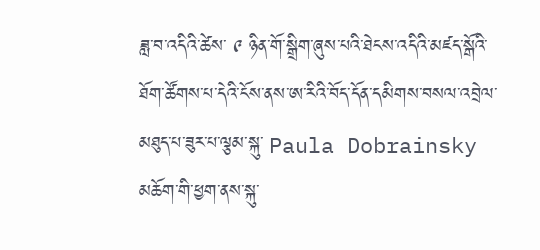ཟླ་བ་འདིའི་ཚེས་ ༩ ཉིན་གོ་སྒྲིག་ཞུས་པའི་ཐེངས་འདིའི་མཛད་སྒོའི་ཐོག་ཚོགས་པ་དེའི་ངོས་ནས་ཨ་རིའི་བོད་དོན་དམིགས་བསལ་འབྲེལ་མཐུད་པ་ཟུར་པ་ལྕམ་སྐུ་ Paula Dobrainsky མཆོག་གི་ཕྱག་ནས་སྐུ་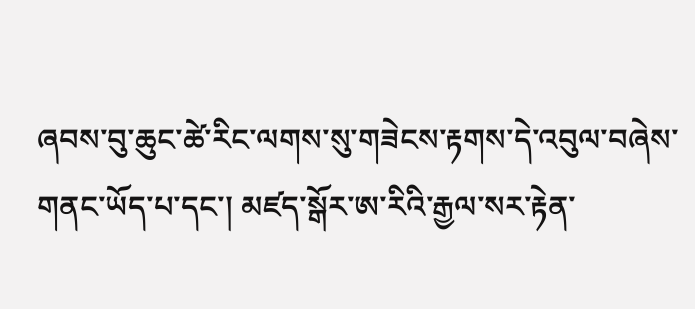ཞབས་བུ་ཆུང་ཚེ་རིང་ལགས་སུ་གཟེངས་རྟགས་དེ་འབུལ་བཞེས་གནང་ཡོད་པ་དང་། མཛད་སྒོར་ཨ་རིའི་རྒྱལ་སར་རྟེན་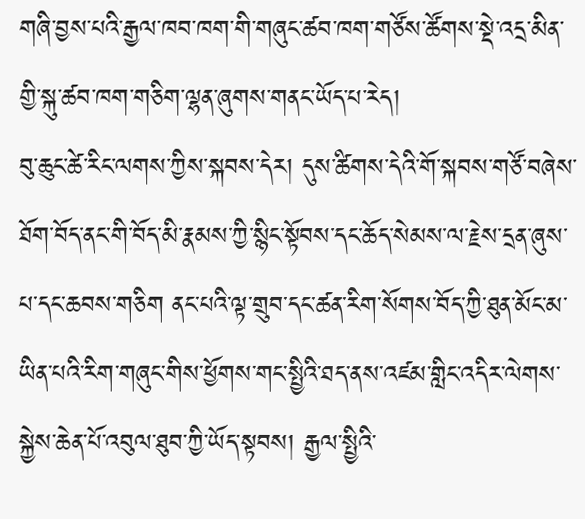གཞི་བྱས་པའི་རྒྱལ་ཁབ་ཁག་གི་གཞུང་ཚབ་ཁག་གཙོས་ཚོགས་སྡེ་འདྲ་མིན་གྱི་སྐུ་ཚབ་ཁག་གཅིག་ལྷན་ཞུགས་གནང་ཡོད་པ་རེད།
བུ་ཆུང་ཚེ་རིང་ལགས་ཀྱིས་སྐབས་དེར། དུས་ཚིགས་དེའི་གོ་སྐབས་གཙོ་བཞེས་ཐོག་བོད་ནང་གི་བོད་མི་རྣམས་ཀྱི་སྙིང་སྟོབས་དང་ཆོད་སེམས་ལ་རྗེས་དྲན་ཞུས་པ་དང་ཆབས་གཅིག ནང་པའི་ལྟ་གྲུབ་དང་ཚན་རིག་སོགས་བོད་ཀྱི་ཐུན་མོང་མ་ཡིན་པའི་རིག་གཞུང་གིས་ཕྱོགས་གང་སྤྱིའི་ཐད་ནས་འཛམ་གླིང་འདིར་ལེགས་སྐྱེས་ཆེན་པོ་འབུལ་ཐུབ་ཀྱི་ཡོད་སྟབས། རྒྱལ་སྤྱིའི་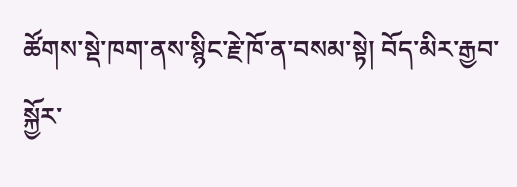ཚོགས་སྡེ་ཁག་ནས་སྙིང་རྗེ་ཁོ་ན་བསམ་སྟེ། བོད་མིར་རྒྱབ་སྐྱོར་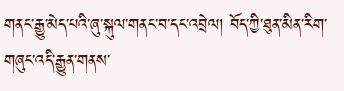གནང་རྒྱུ་མེད་པའི་ཞུ་སྐུལ་གནང་བ་དང་འབྲེལ། བོད་ཀྱི་ཐུན་མིན་རིག་གཞུང་འདི་རྒྱུན་གནས་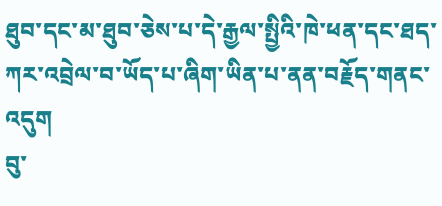ཐུབ་དང་མ་ཐུབ་ཅེས་པ་དེ་རྒྱལ་སྤྱིའི་ཁེ་ཕན་དང་ཐད་ཀར་འབྲེལ་བ་ཡོད་པ་ཞིག་ཡིན་པ་ནན་བརྗོད་གནང་འདུག
བུ་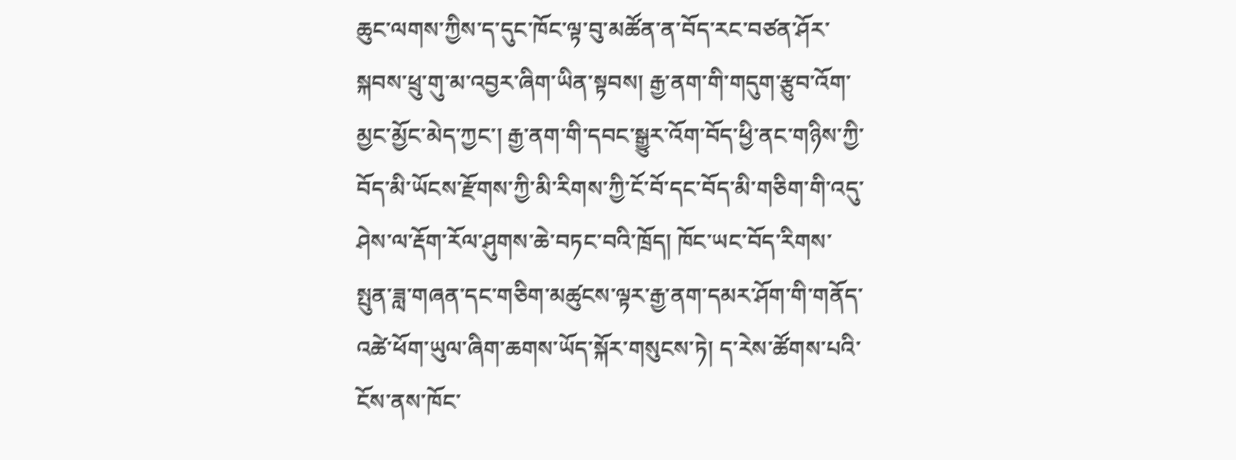ཆུང་ལགས་ཀྱིས་ད་དུང་ཁོང་ལྟ་བུ་མཚོན་ན་བོད་རང་བཙན་ཤོར་སྐབས་ཕྲུ་གུ་མ་འབྱར་ཞིག་ཡིན་སྟབས། རྒྱ་ནག་གི་གདུག་རྩུབ་འོག་མྱང་མྱོང་མེད་ཀྱང་། རྒྱ་ནག་གི་དབང་སྒྱུར་འོག་བོད་ཕྱི་ནང་གཉིས་ཀྱི་བོད་མི་ཡོངས་རྫོགས་ཀྱི་མི་རིགས་ཀྱི་ངོ་བོ་དང་བོད་མི་གཅིག་གི་འདུ་ཤེས་ལ་རྡོག་རོལ་ཤུགས་ཆེ་བཏང་བའི་ཁྲོད། ཁོང་ཡང་བོད་རིགས་སྤུན་ཟླ་གཞན་དང་གཅིག་མཚུངས་ལྟར་རྒྱ་ནག་དམར་ཤོག་གི་གནོད་འཚེ་ཕོག་ཡུལ་ཞིག་ཆགས་ཡོད་སྐོར་གསུངས་ཏེ། ད་རེས་ཚོགས་པའི་ངོས་ནས་ཁོང་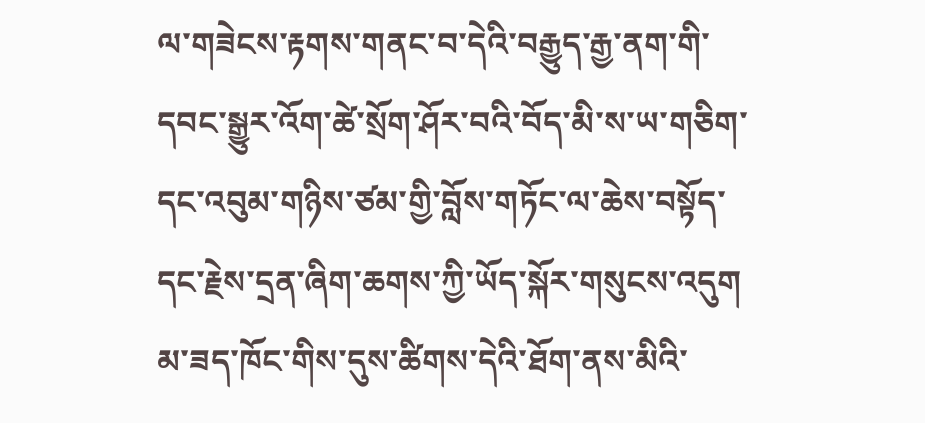ལ་གཟེངས་རྟགས་གནང་བ་དེའི་བརྒྱུད་རྒྱ་ནག་གི་དབང་སྒྱུར་འོག་ཚེ་སྲོག་ཤོར་བའི་བོད་མི་ས་ཡ་གཅིག་དང་འབུམ་གཉིས་ཙམ་གྱི་བློས་གཏོང་ལ་ཆེས་བསྟོད་དང་རྗེས་དྲན་ཞིག་ཆགས་ཀྱི་ཡོད་སྐོར་གསུངས་འདུག
མ་ཟད་ཁོང་གིས་དུས་ཚིགས་དེའི་ཐོག་ནས་མིའི་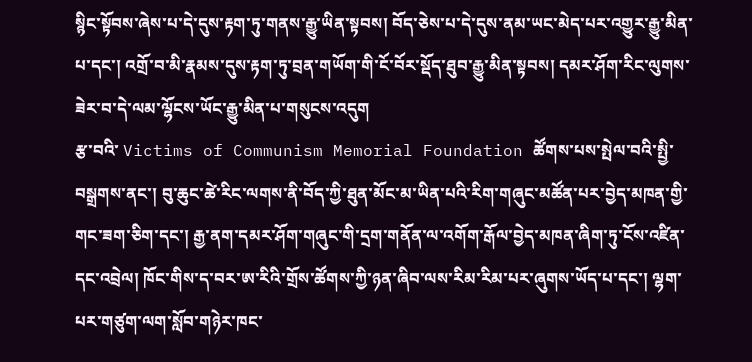སྙིང་སྟོབས་ཞེས་པ་དེ་དུས་རྟག་ཏུ་གནས་རྒྱུ་ཡིན་སྟབས། བོད་ཅེས་པ་དེ་དུས་ནམ་ཡང་མེད་པར་འགྱུར་རྒྱུ་མིན་པ་དང་། འགྲོ་བ་མི་རྣམས་དུས་རྟག་ཏུ་བྲན་གཡོག་གི་ངོ་བོར་སྡོད་ཐུབ་རྒྱུ་མིན་སྟབས། དམར་ཤོག་རིང་ལུགས་ཟེར་བ་དེ་ལམ་ལྷོངས་ཡོང་རྒྱུ་མིན་པ་གསུངས་འདུག
རྩ་བའི་ Victims of Communism Memorial Foundation ཚོགས་པས་སྤེལ་བའི་སྤྱི་བསྒྲགས་ནང་། བུ་ཆུང་ཚེ་རིང་ལགས་ནི་བོད་ཀྱི་ཐུན་མོང་མ་ཡིན་པའི་རིག་གཞུང་མཚོན་པར་བྱེད་མཁན་གྱི་གང་ཟག་ཅིག་དང་། རྒྱ་ནག་དམར་ཤོག་གཞུང་གི་དྲག་གནོན་ལ་འགོག་རྒོལ་བྱེད་མཁན་ཞིག་ཏུ་ངོས་འཛིན་དང་འབྲེལ། ཁོང་གིས་ད་བར་ཨ་རིའི་གྲོས་ཚོགས་ཀྱི་ཉན་ཞིབ་ལས་རིམ་རིམ་པར་ཞུགས་ཡོད་པ་དང་། ལྷག་པར་གཙུག་ལག་སློབ་གཉེར་ཁང་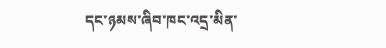དང་ཉམས་ཞིབ་ཁང་འདྲ་མིན་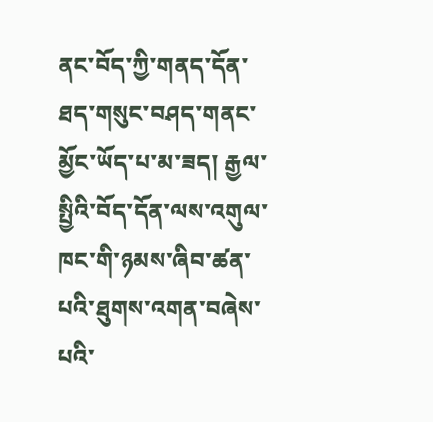ནང་བོད་ཀྱི་གནད་དོན་ཐད་གསུང་བཤད་གནང་མྱོང་ཡོད་པ་མ་ཟད། རྒྱལ་སྤྱིའི་བོད་དོན་ལས་འགུལ་ཁང་གི་ཉམས་ཞིབ་ཚན་པའི་ཐུགས་འགན་བཞེས་པའི་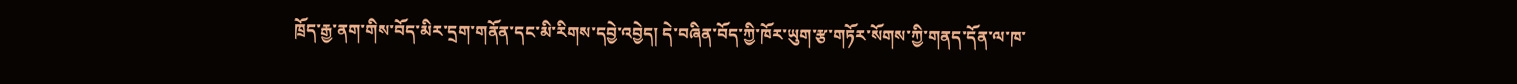ཁྲོད་རྒྱ་ནག་གིས་བོད་མིར་དྲག་གནོན་དང་མི་རིགས་དབྱེ་འབྱེད། དེ་བཞིན་བོད་ཀྱི་ཁོར་ཡུག་རྩ་གཏོར་སོགས་ཀྱི་གནད་དོན་ལ་ཁ་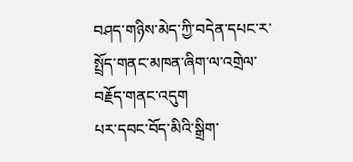བཤད་གཉིས་མེད་ཀྱི་བདེན་དཔང་ར་སྤྲོད་གནང་མཁན་ཞིག་ལ་འགྲེལ་བརྗོད་གནང་འདུག
པར་དབང་བོད་མིའི་སྒྲིག་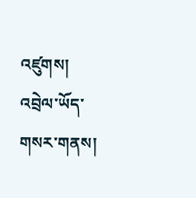འཛུགས།
འབྲེལ་ཡོད་གསར་གནས།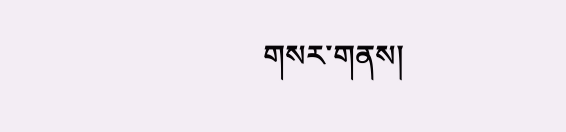གསར་གནས།